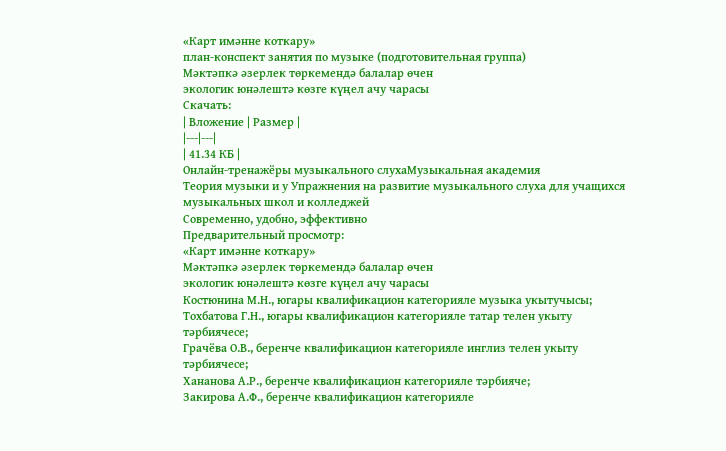«Карт имәнне коткару»
план-конспект занятия по музыке (подготовительная группа)
Мәктәпкә әзерлек төркемендә балалар өчен
экологик юнәлештә көзге күңел ачу чарасы
Скачать:
| Вложение | Размер |
|---|---|
| 41.34 КБ |
Онлайн-тренажёры музыкального слухаМузыкальная академия
Теория музыки и у Упражнения на развитие музыкального слуха для учащихся музыкальных школ и колледжей
Современно, удобно, эффективно
Предварительный просмотр:
«Карт имәнне коткару»
Мәктәпкә әзерлек төркемендә балалар өчен
экологик юнәлештә көзге күңел ачу чарасы
Костюнина М.Н., югары квалификацион категорияле музыка укытучысы;
Тохбатова Г.Н., югары квалификацион категорияле татар телен укыту тәрбиячесе;
Грачёва О.В., беренче квалификацион категорияле инглиз телен укыту тәрбиячесе;
Хананова А.Р., беренче квалификацион категорияле тәрбияче;
Закирова А.Ф., беренче квалификацион категорияле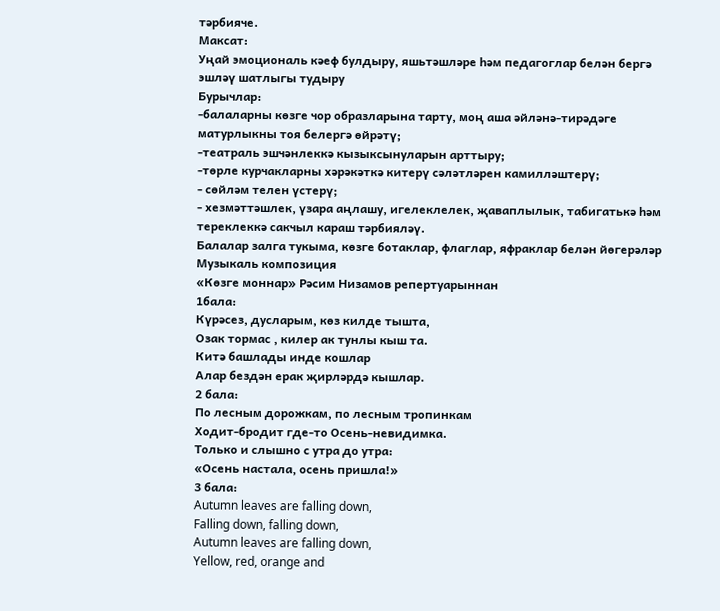тәрбияче.
Максат:
Уңай эмоциональ кәеф булдыру, яшьтәшләре һәм педагоглар белән бергә эшләү шатлыгы тудыру
Бурычлар:
-балаларны көзге чор образларына тарту, моң аша әйләнә-тирәдәге матурлыкны тоя белергә өйрәтү;
-театраль эшчәнлеккә кызыксынуларын арттыру;
-төрле курчакларны хәрәкәткә китерү сәләтләрен камилләштерү;
- сөйләм телен үстерү;
- хезмәттәшлек, үзара аңлашу, игелеклелек, җаваплылык, табигатькә һәм тереклеккә сакчыл караш тәрбияләү.
Балалар залга тукыма, көзге ботаклар, флаглар, яфраклар белән йөгерәләр
Музыкаль композиция
«Көзге моннар» Рәсим Низамов репертуарыннан
1бала:
Күрәсез, дусларым, көз килде тышта,
Озак тормас , килер ак тунлы кыш та.
Китә башлады инде кошлар
Алар бездән ерак җирләрдә кышлар.
2 бала:
По лесным дорожкам, по лесным тропинкам
Ходит-бродит где-то Осень-невидимка.
Только и слышно с утра до утра:
«Осень настала, осень пришла!»
3 бала:
Autumn leaves are falling down,
Falling down, falling down,
Autumn leaves are falling down,
Yellow, red, orange and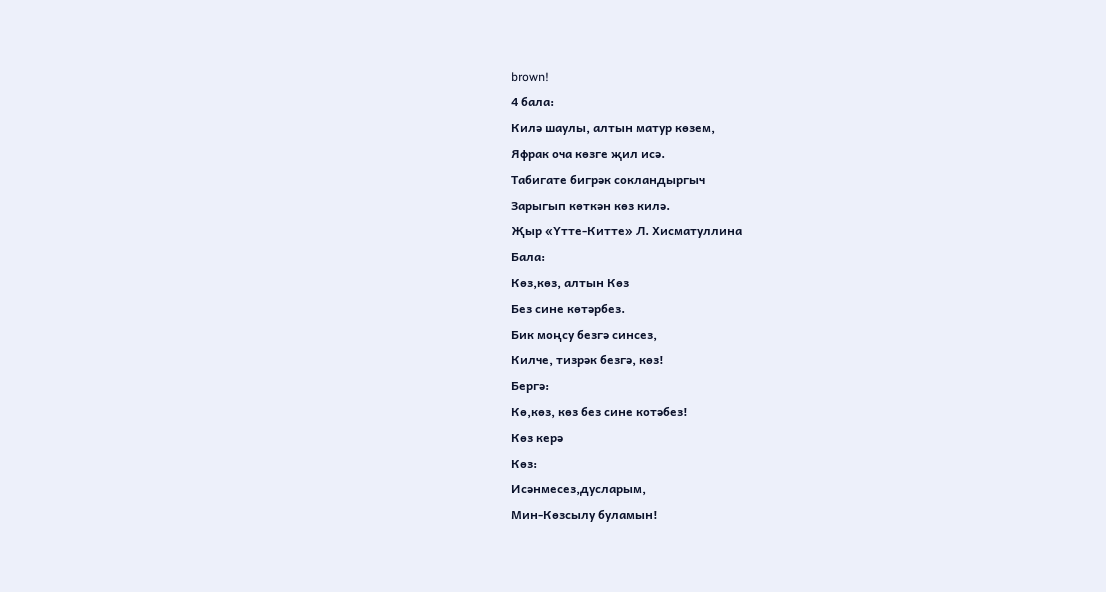brown!
4 бала:
Килә шаулы, алтын матур көзем,
Яфрак оча көзге җил исә.
Табигате бигрәк сокландыргыч
Зарыгып көткән көз килә.
Җыр «Үтте-Китте» Л. Хисматуллина
Бала:
Көз,көз, алтын Көз
Без сине көтәрбез.
Бик моңсу безгә синсез,
Килче, тизрәк безгә, көз!
Бергә:
Кө,көз, көз без сине котәбез!
Көз керә
Көз:
Исәнмесез,дусларым,
Мин-Көзсылу буламын!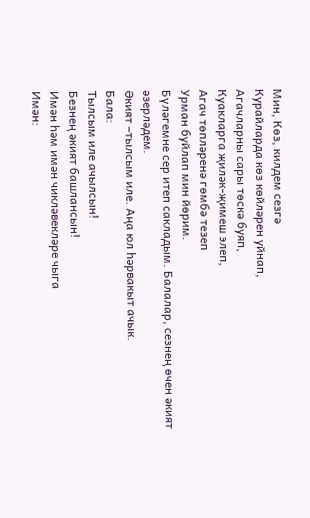Мин, Көз, килдем сезгә
Курайларда көз көйләрен уйнап,
Агачларны сары төскә буяп,
Куакларга җиләк-җимеш элеп,
Агач төпләренә гөмбә тезеп
Урман буйлап мин йөрим.
Бүләгемне сер итеп сакладым. Балалар, сезнең өчен әкият әзерләдем.
Әкият –тылсым иле. Аңа юл һәрвакыт ачык.
Бала:
Тылсым иле ачылсын!
Безнең әкият башлансын!
Имән һәм имән чикләвекләре чыга
Имән: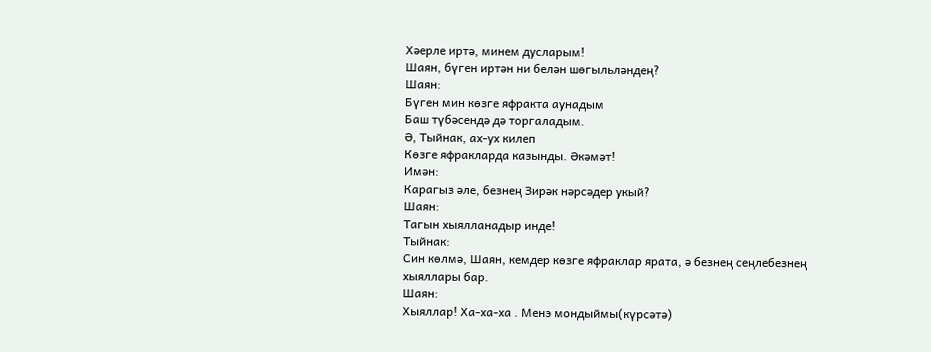Хәерле иртә, минем дусларым!
Шаян, бүген иртән ни белән шөгыльләндең?
Шаян:
Бүген мин көзге яфракта аунадым
Баш түбәсендә дә торгаладым.
Ә, Тыйнак, ах-ух килеп
Көзге яфракларда казынды. Әкәмәт!
Имән:
Карагыз әле, безнең Зирәк нәрсәдер укый?
Шаян:
Тагын хыялланадыр инде!
Тыйнак:
Син көлмә, Шаян, кемдер көзге яфраклар ярата, ә безнең сеңлебезнең хыяллары бар.
Шаян:
Хыяллар! Ха-ха-ха . Менэ мондыймы(күрсәтә)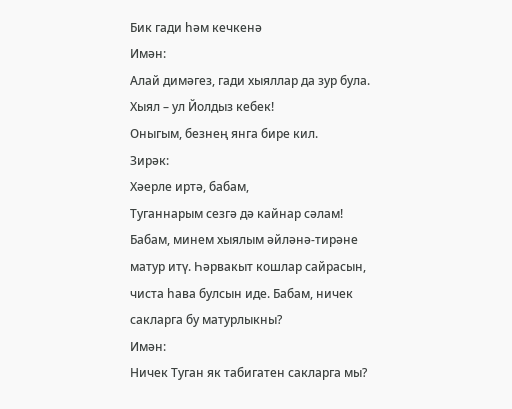Бик гади һәм кечкенә
Имән:
Алай димәгез, гади хыяллар да зур була. Хыял – ул Йолдыз кебек!
Оныгым, безнең янга бире кил.
Зирәк:
Хәерле иртә, бабам,
Туганнарым сезгә дә кайнар сәлам!
Бабам, минем хыялым әйләнә-тирәне матур итү. Һәрвакыт кошлар сайрасын, чиста һава булсын иде. Бабам, ничек сакларга бу матурлыкны?
Имән:
Ничек Туган як табигатен сакларга мы?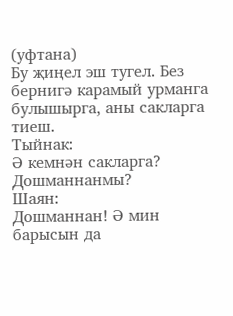(уфтана)
Бу җиңел эш тугел. Без бернигә карамый урманга булышырга, аны сакларга тиеш.
Тыйнак:
Ә кемнән сакларга? Дошманнанмы?
Шаян:
Дошманнан! Ә мин барысын да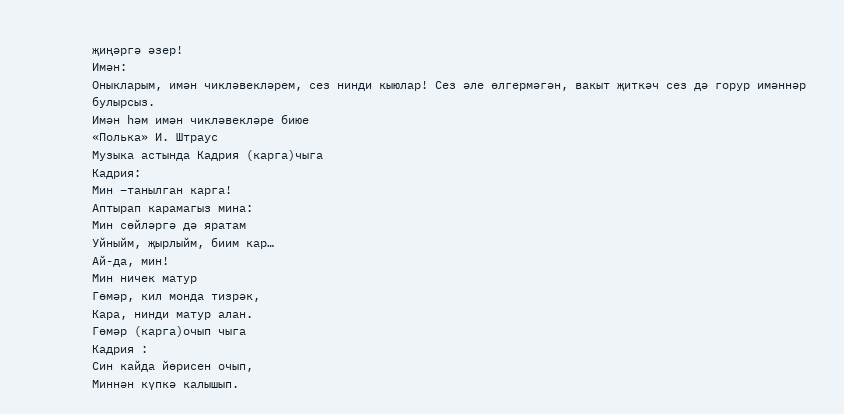җиңәргә әзер!
Имән:
Оныкларым, имән чикләвекләрем, сез нинди кыюлар! Сез әле өлгермәгән, вакыт җиткәч сез дә горур имәннәр булырсыз.
Имән һәм имән чикләвекләре биюе
«Полька» И. Штраус
Музыка астында Кадрия (карга)чыга
Кадрия:
Мин –танылган карга!
Аптырап карамагыз мина:
Мин сөйләргә дә яратам
Уйныйм, җырлыйм, биим кар…
Ай-да, мин!
Мин ничек матур
Гөмәр, кил монда тизрәк,
Кара, нинди матур алан.
Гөмәр (карга)очып чыга
Кадрия :
Син кайда йөрисен очып,
Миннән күпкә калышып.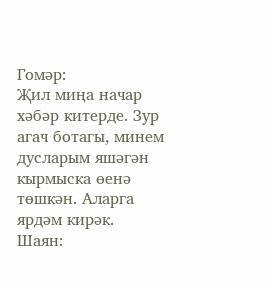Гомәр:
Җил миңа начар хәбәр китерде. Зур агач ботагы, минем дусларым яшәгән
кырмыска өенә төшкән. Аларга ярдәм кирәк.
Шаян: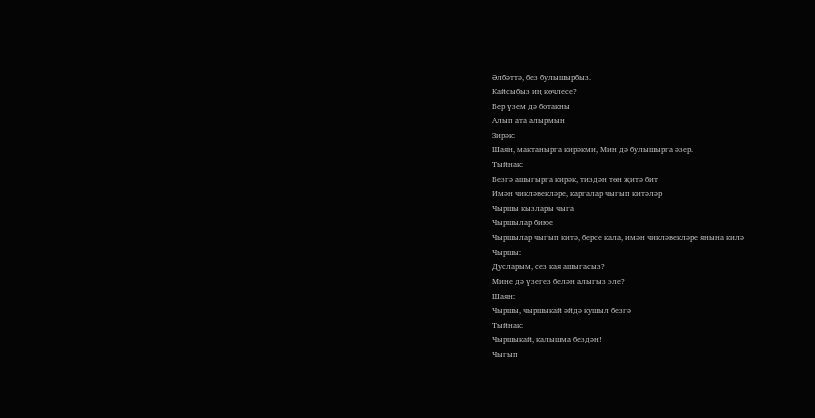Әлбәттә, без булышырбыз.
Кайсыбыз иң көчлесе?
Бер үзем дә ботакны
Алып ата алырмын
Зирәк:
Шаян, мактанырга кирәкми, Мин дә булышырга әзер.
Тыйнак:
Безгә ашыгырга кирәк, тиздән төн җитә бит
Имән чикләвекләре, каргалар чыгып китәләр
Чыршы кызлары чыга
Чыршылар биюе
Чыршылар чыгып китә, берсе кала, имән чикләвекләре янына килә
Чыршы:
Дусларым, сез кая ашыгасыз?
Мине дә үзегез белән алыгыз эле?
Шаян:
Чыршы, чыршыкай әйдә кушыл безгә
Тыйнак:
Чыршыкай, калышма бездән!
Чыгып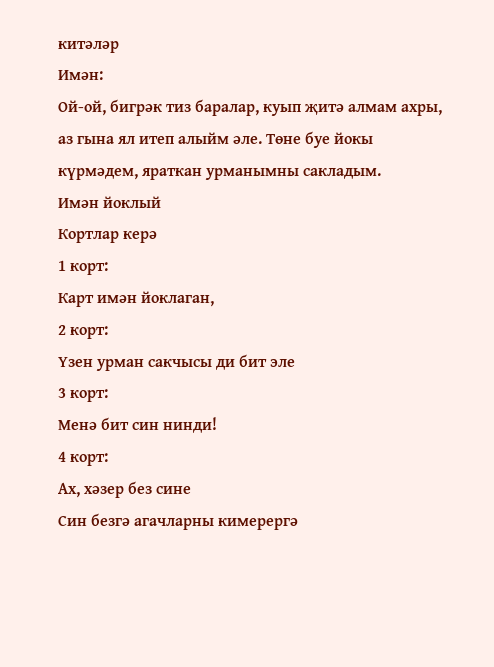китәләр
Имән:
Ой-ой, бигрәк тиз баралар, куып җитә алмам ахры, аз гына ял итеп алыйм әле. Төне буе йокы күрмәдем, яраткан урманымны сакладым.
Имән йоклый
Кортлар керә
1 корт:
Карт имән йоклаган,
2 корт:
Үзен урман сакчысы ди бит эле
3 корт:
Менә бит син нинди!
4 корт:
Ах, хәзер без сине
Син безгә агачларны кимерергә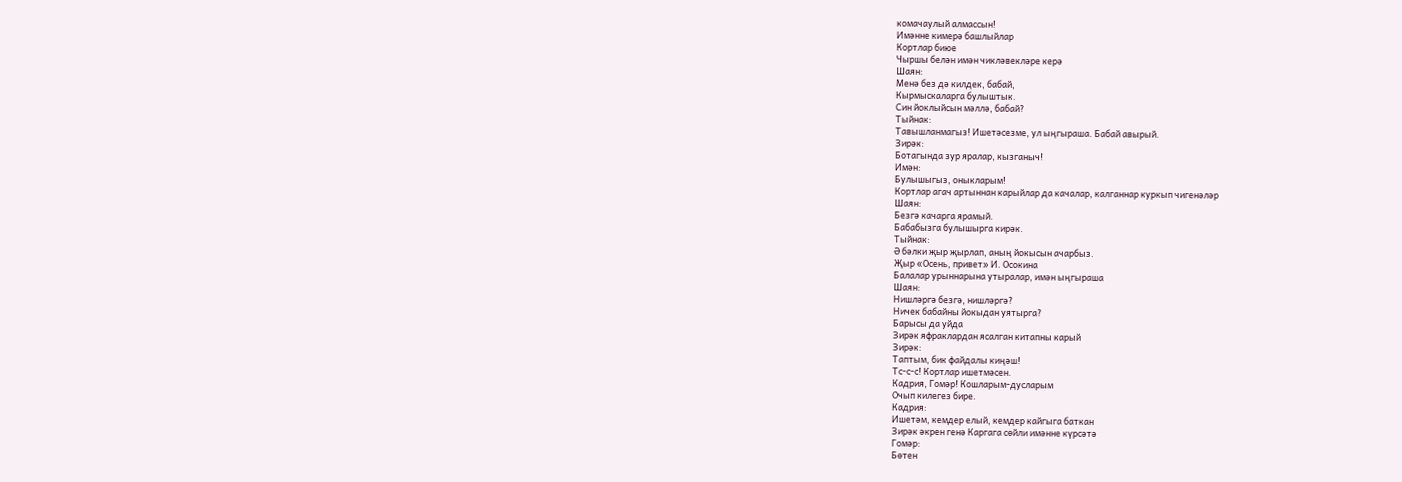комачаулый алмассын!
Имәнне кимерә башлыйлар
Кортлар биюе
Чыршы белән имән чикләвекләре керә
Шаян:
Менә без дә килдек, бабай,
Кырмыскаларга булыштык.
Син йоклыйсын мәллә, бабай?
Тыйнак:
Тавышланмагыз! Ишетәсезме, ул ыңгыраша. Бабай авырый.
Зирәк:
Ботагында зур яралар, кызганыч!
Имән:
Булышыгыз, оныкларым!
Кортлар агач артыннан карыйлар да качалар, калганнар куркып чигенәләр
Шаян:
Безгә качарга ярамый.
Бабабызга булышырга кирәк.
Тыйнак:
Ә бәлки җыр җырлап, аның йокысын ачарбыз.
Җыр «Осень, привет» И. Осокина
Балалар урыннарына утыралар, имән ыңгыраша
Шаян:
Нишләргә безгә, нишләргә?
Ничек бабайны йокыдан уятырга?
Барысы да уйда
Зирәк яфраклардан ясалган китапны карый
Зирәк:
Таптым, бик файдалы киңәш!
Тс-с-с! Кортлар ишетмәсен.
Кадрия, Гомәр! Кошларым-дусларым
Очып килегез бире.
Кадрия:
Ишетәм, кемдер елый, кемдер кайгыга баткан
Зирәк әкрен генә Каргага сөйли имәнне күрсәтә
Гомәр:
Бөтен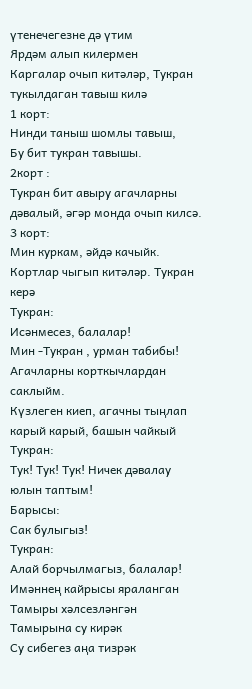үтенечегезне дә үтим
Ярдәм алып килермен
Каргалар очып китәләр, Тукран тукылдаган тавыш килә
1 корт:
Нинди таныш шомлы тавыш,
Бу бит тукран тавышы.
2корт :
Тукран бит авыру агачларны дәвалый, әгәр монда очып килсә.
3 корт:
Мин куркам, әйдә качыйк.
Кортлар чыгып китәләр. Тукран керә
Тукран:
Исәнмесез, балалар!
Мин -Тукран , урман табибы!
Агачларны корткычлардан саклыйм.
Күзлеген киеп, агачны тыңлап карый карый, башын чайкый
Тукран:
Тук! Тук! Тук! Ничек дәвалау юлын таптым!
Барысы:
Сак булыгыз!
Тукран:
Алай борчылмагыз, балалар!
Имәннең кайрысы яраланган
Тамыры хәлсезләнгән
Тамырына су кирәк
Су сибегез аңа тизрәк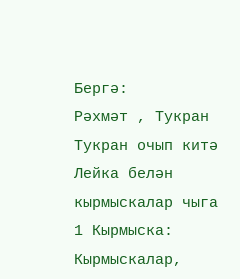Бергә:
Рәхмәт , Тукран
Тукран очып китә
Лейка белән кырмыскалар чыга
1 Кырмыска:
Кырмыскалар,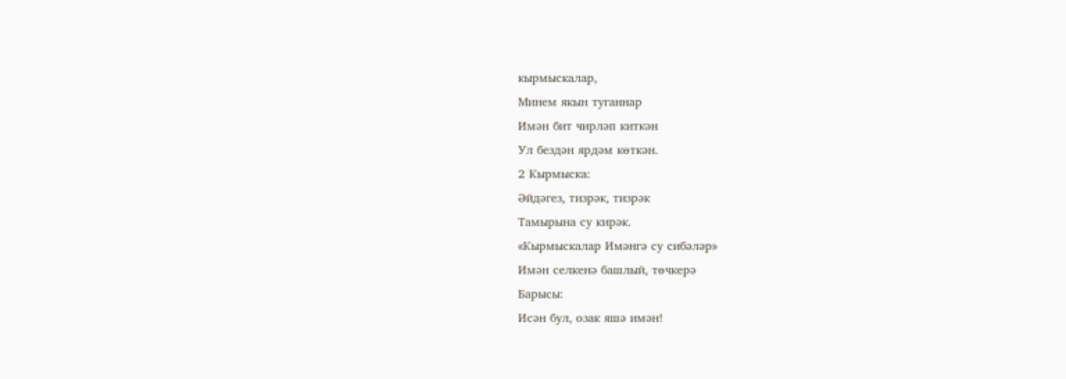кырмыскалар,
Минем якын туганнар
Имән бит чирләп киткән
Ул бездән ярдәм көткән.
2 Кырмыска:
Әйдәгез, тизрәк, тизрәк
Тамырына су кирәк.
«Кырмыскалар Имәнгә су сибәләр»
Имән селкенә башлый, төчкерә
Барысы:
Исән бул, озак яшә имән!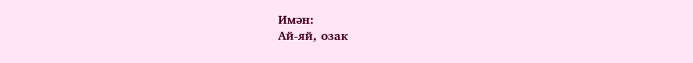Имән:
Ай-яй, озак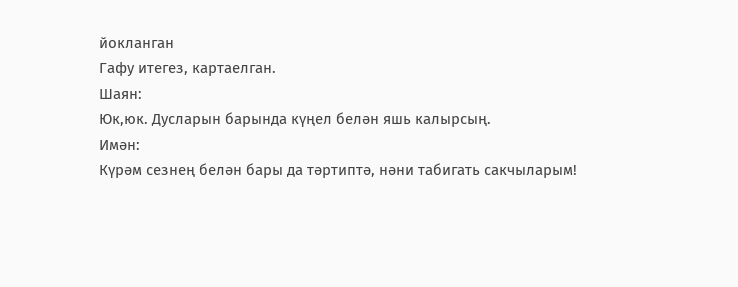йокланган
Гафу итегез, картаелган.
Шаян:
Юк,юк. Дусларын барында күңел белән яшь калырсың.
Имән:
Күрәм сезнең белән бары да тәртиптә, нәни табигать сакчыларым!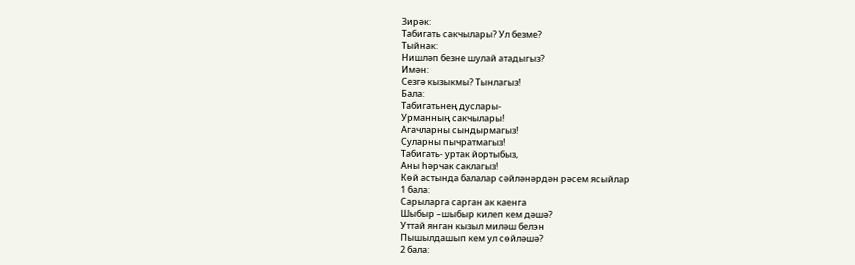Зирәк:
Табигать сакчылары? Ул безме?
Тыйнак:
Нишләп безне шулай атадыгыз?
Имән:
Сезгә кызыкмы? Тынлагыз!
Бала:
Табигатьнең дуслары-
Урманның сакчылары!
Агачларны сындырмагыз!
Суларны пычратмагыз!
Табигать- уртак йортыбыз,
Аны һәрчак саклагыз!
Көй астында балалар сәйләнәрдән рәсем ясыйлар
1 бала:
Сарыларга сарган ак каенга
Шыбыр –шыбыр килеп кем дәшә?
Уттай янган кызыл миләш белэн
Пышылдашып кем ул сөйләшә?
2 бала: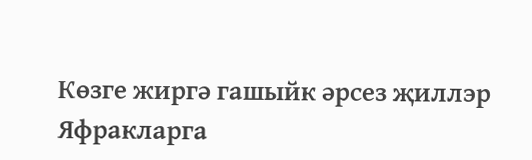Көзге жиргә гашыйк әрсез җиллэр
Яфракларга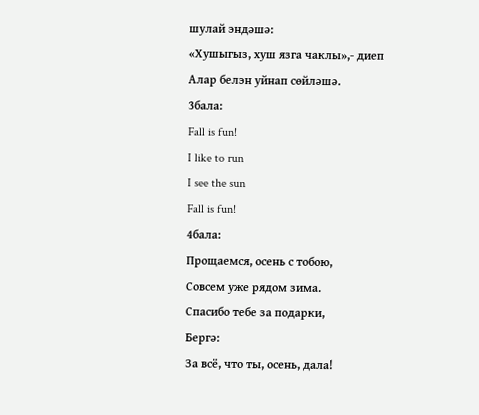шулай эндәшә:
«Хушыгыз, хуш язга чаклы»,- диеп
Алар белэн уйнап сөйләшә.
3бала:
Fall is fun!
I like to run
I see the sun
Fall is fun!
4бала:
Прощаемся, осень с тобою,
Совсем уже рядом зима.
Спасибо тебе за подарки,
Бергә:
За всё, что ты, осень, дала!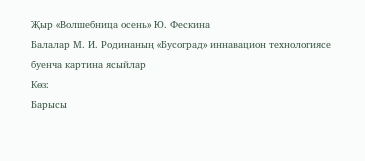Җыр «Волшебница осень» Ю. Фескина
Балалар М. И. Родинаның «Бусоград» иннавацион технологиясе буенча картина ясыйлар
Көз:
Барысы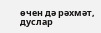өчен дә рәхмәт, дуслар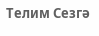Телим Сезгә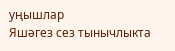уңышлар
Яшәгез сез тынычлыкта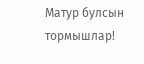Матур булсын тормышлар!